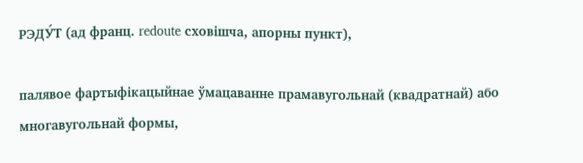РЭДУ́Т (ад франц. redoute сховішча, апорны пункт),

палявое фартыфікацыйнае ўмацаванне прамавугольнай (квадратнай) або многавугольнай формы,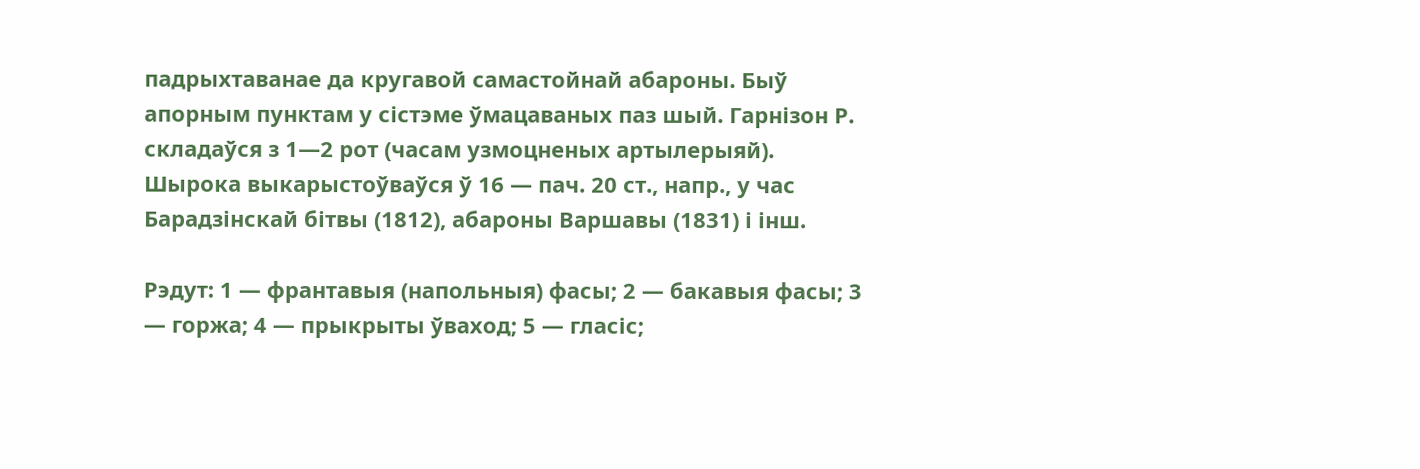падрыхтаванае да кругавой самастойнай абароны. Быў апорным пунктам у сістэме ўмацаваных паз шый. Гарнізон Р. складаўся з 1—2 рот (часам узмоцненых артылерыяй). Шырока выкарыстоўваўся ў 16 — пач. 20 ст., напр., у час Барадзінскай бітвы (1812), абароны Варшавы (1831) і інш.

Рэдут: 1 — франтавыя (напольныя) фасы; 2 — бакавыя фасы; 3 — горжа; 4 — прыкрыты ўваход; 5 — гласіс;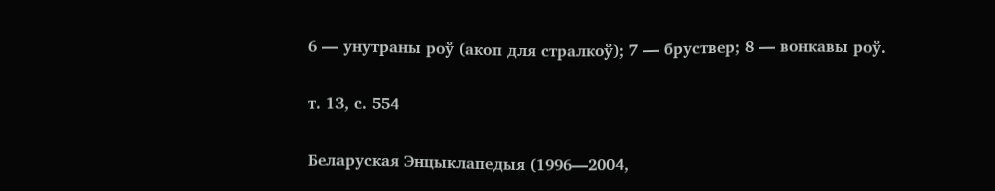6 — унутраны роў (акоп для стралкоў); 7 — бруствер; 8 — вонкавы роў.

т. 13, с. 554

Беларуская Энцыклапедыя (1996—2004,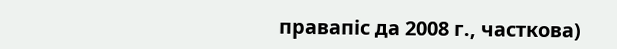правапіс да 2008 г., часткова)